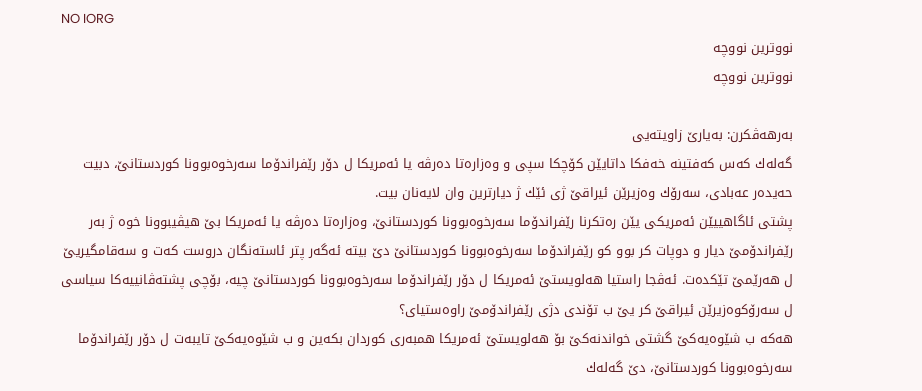NO IORG
نووترين نووچه
نووترين نووچه

به‌رهه‌ڤكرن: به‌یارێ زاویته‌یى
گه‌‌له‌‌ك كه‌‌س كه‌‌فتینه‌‌ خه‌‌فكا داتایێن كۆچكا سپى و وه‌‌زاره‌‌تا ده‌‌رڤه‌‌ یا ئه‌‌مریكا ل دۆر رێفراندۆما سه‌‌رخوه‌‌بوونا كوردستانێ، دبیت حه‌‌یده‌‌ر عه‌‌بادى، سه‌‌رۆك وه‌‌زیرێن ئیراقێ ژى ئێك ژ دیارترین وان لایه‌‌نان بیت.
پشتى ئاگاهییێن ئه‌‌مریكى یێن ره‌‌تكرنا رێفراندۆما سه‌‌رخوه‌‌بوونا كوردستانێ، وه‌‌زاره‌‌تا ده‌‌رڤه‌‌ یا ئه‌‌مریكا بێ هیڤیبوونا خوه‌‌ ژ به‌‌ر رێفراندۆمێ دیار و دوپات كر بوو كو رێفراندۆما سه‌‌رخوه‌‌بوونا كوردستانێ دێ بیته‌‌ ئه‌‌گه‌‌ر پتر ئاسته‌‌نگان دروست كه‌‌ت و سه‌‌قامگیریێ ل هه‌‌رێمێ تێكده‌‌ت. ئه‌‌ڤجا راستیا هه‌‌لویستێ ئه‌‌مریكا ل دۆر رێفراندۆما سه‌‌رخوه‌‌بوونا كوردستانێ چیه‌‌، بۆچى پشته‌‌ڤانییه‌‌كا سیاسى ل سه‌‌رۆكوه‌‌زیرێن ئیراقێ كر یێ ب تۆندى دژى رێفراندۆمێ راوه‌‌ستیای؟
هه‌‌كه‌‌ ب شێوه‌‌یه‌‌كێ گشتى خواندنه‌‌كێ بۆ هه‌‌لویستێ ئه‌مریكا همبه‌‌رى كوردان بكه‌‌ین و ب شێوه‌‌یه‌‌كێ تایبه‌‌ت ل دۆر رێفراندۆما سه‌‌رخوه‌‌بوونا كوردستانێ، دێ گه‌‌له‌‌ك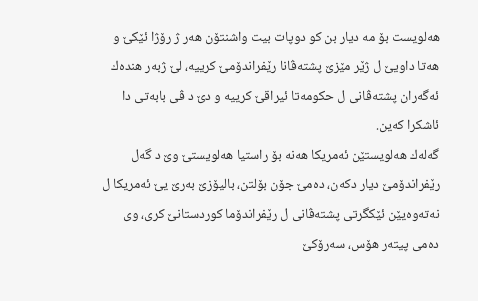هه‌‌لویست بۆ مه‌‌ دیار بن كو دوپات بیت واشنتۆن هه‌‌ر ژ رۆژا ئێكێ و هه‌‌تا داویێ ل ژێر مێزێ پشته‌‌ڤانا رێفراندۆمێ كرییه‌‌، لێ ژبه‌‌ر هنده‌‌ك ئه‌‌گه‌‌ران پشته‌‌ڤانى ل حكومه‌‌تا ئیراقێ كرییه‌‌ و دێ د ڤى بابه‌‌تى دا ئاشكرا كه‌‌ین.
گه‌‌له‌‌ك هه‌‌لویستێن ئه‌‌مریكا هه‌‌نه‌‌ بۆ راستیا هه‌‌لویستێ وێ د گه‌‌ل رێفراندۆمێ دیار دكه‌‌ن، ده‌‌مێ جۆن بۆلتن، بالیۆزێ به‌‌رێ یێ ئه‌‌مریكا ل نه‌‌ته‌‌وه‌‌یێن ئێكگرتى پشته‌‌ڤانى ل رێفراندۆما كوردستانێ كرى، وى ده‌‌مى پیته‌‌ر هۆس، سه‌‌رۆكێ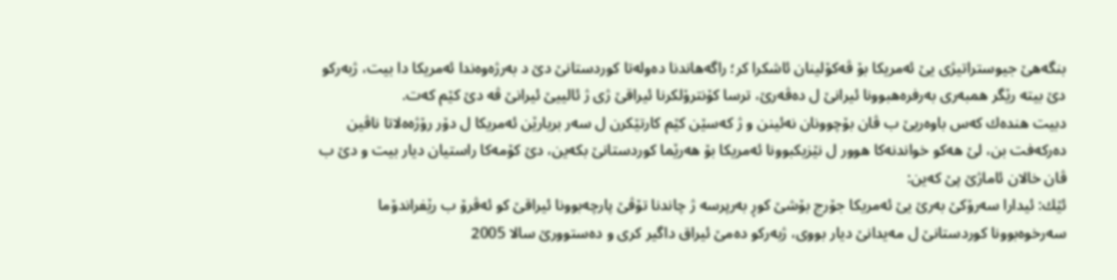بنگه‌هێ جیوستراتیژى یێ ئه‌‌مریكا بۆ ڤه‌‌كۆلینان ئاشكرا كر؛ راگه‌‌هاندنا ده‌‌وله‌‌تا كوردستانێ دێ د به‌‌رژه‌‌وه‌‌ندا ئه‌‌مریكا دا بیت، ژبه‌‌ركو دێ بیته‌‌ رێگر همبه‌‌رى به‌‌رفره‌‌هبوونا ئیرانێ ل ده‌‌ڤه‌‌رێ، ترسا كۆنترۆلكرنا ئیراقێ ژى ژ ئالییێ ئیرانێ ڤه‌‌ دێ كێم كه‌‌ت.
دبیت هنده‌‌ك كه‌‌س باوه‌‌ریێ ب ڤان بۆچوونان نه‌‌ئینن و ژ كه‌‌سێن كێم كارتێكرن ل سه‌‌ر بریارێن ئه‌‌مریكا ل دۆر رۆژه‌ه‌‌لاتا ناڤین ده‌‌ركه‌‌فت بن، لێ هه‌‌كو خواندنه‌‌كا هوور ل نێزیكبوونا ئه‌‌مریكا بۆ هه‌‌رێما كوردستانێ بكه‌‌ین، دێ كۆمه‌‌كا راستیان دیار بیت و دێ ب ڤان خالان ئاماژێ پێ كه‌‌ین:
ئێك: ئیدارا سه‌‌رۆكێ به‌‌رێ یێ ئه‌‌مریكا جۆرج بۆشێ كوڕ به‌‌رپرسه‌‌ ژ چاندنا تۆڤێ پارچه‌‌بوونا ئیراقێ كو ئه‌‌ڤرۆ ب رێفراندۆما سه‌‌رخوه‌‌بوونا كوردستانێ ل مه‌‌یدانێ دیار بووى، ژبه‌‌ركو ده‌‌مێ ئیراق داگیر كرى‌ و ده‌‌ستوورێ سالا 2005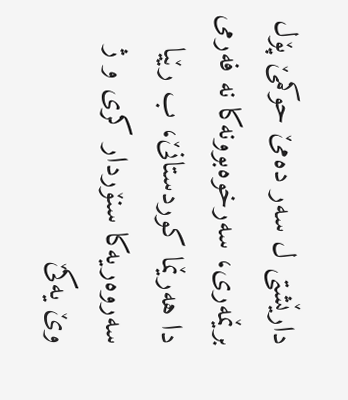دارێشتى ل سه‌‌ر ده‌‌مێ حوكمێ پۆل برێمه‌‌رى، سه‌‌رخوه‌‌بوونه‌كا نه‌‌ فه‌‌رمى دا هه‌‌رێما كوردستانێ، ب رێیا سه‌‌روه‌‌ریه‌‌كا سنۆردار كرى و ژ وێ یه‌‌كێ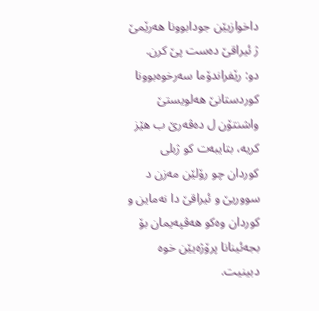داخوازیێن جودابوونا هه‌‌رێمێ ژ ئیراقێ ده‌‌ست پێ كرن.
دو: رێفراندۆما سه‌‌رخوه‌‌بوونا كوردستانێ هه‌‌لویستێ واشنتۆن ل ده‌‌ڤه‌‌رێ ب هێز كریه‌‌، بتایبه‌‌ت كو ژبلى كوردان چو رۆلێن مه‌‌زن د سووریێ و ئیراقێ دا نه‌‌ماین و كوردان وه‌كو هه‌‌ڤپه‌‌یمان بۆ بجه‌ئینانا پرۆژه‌‌یێن خوه‌‌ دبینیت.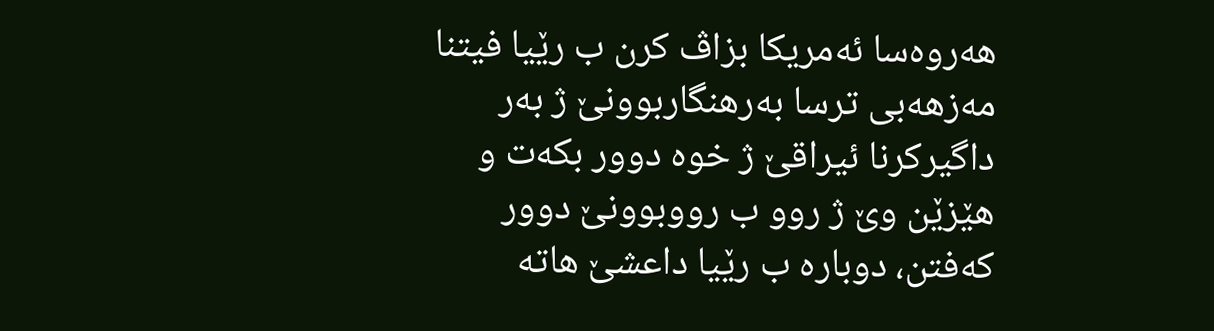هه‌‌روه‌‌سا ئه‌‌مریكا بزاڤ كرن ب رێیا فیتنا مه‌‌زهه‌‌بى ترسا به‌‌رهنگاربوونێ ژ به‌‌ر داگیركرنا ئیراقێ ژ خوه‌‌ دوور بكه‌‌ت و هێزێن وێ ژ روو ب رووبوونێ دوور كه‌‌فتن، دوباره‌‌ ب رێیا داعشێ هاته‌‌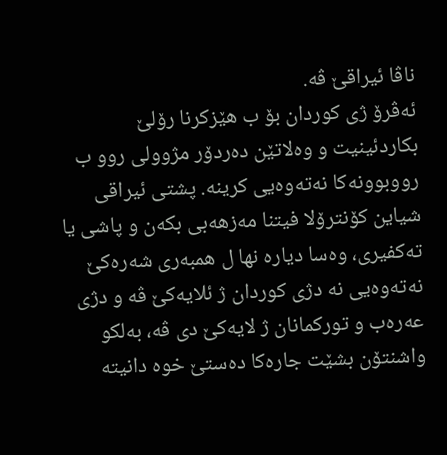ناڤا ئیراقێ ڤه‌‌.
ئه‌‌ڤرۆ ژى كوردان بۆ ب هێزكرنا رۆلێ بكاردئینیت و وه‌‌لاتێن ده‌ردۆر مژوولى روو ب رووبوونه‌‌كا نه‌‌ته‌‌وه‌‌یى كرینه‌‌. پشتى ئیراقى شیاین كۆنترۆلا فیتنا مه‌‌زهه‌‌بى بكه‌‌ن و پاشى یا ته‌‌كفیرى، وه‌‌سا دیاره‌‌ نها ل همبه‌‌رى شه‌‌ره‌‌كێ نه‌‌ته‌‌وه‌‌یى نه‌‌ دژى كوردان ژ ئلایه‌‌كێ ڤه‌‌ و دژى عه‌‌ره‌‌ب و توركمانان ژ لایه‌‌كێ دى ڤه‌‌، به‌‌لكو واشنتۆن بشێت جاره‌‌كا ده‌‌ستێ خوه‌‌ دانیته‌‌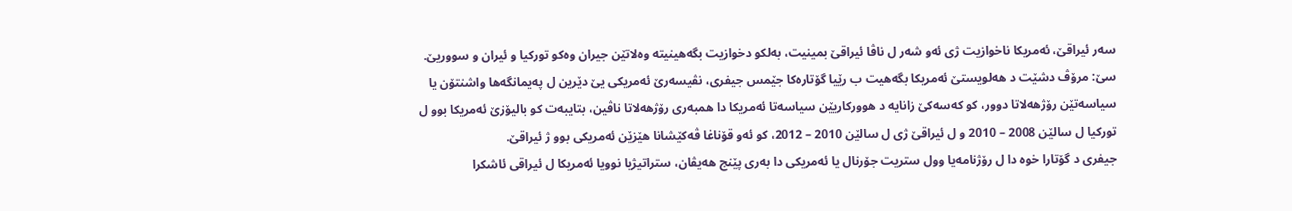سه‌‌ر ئیراقێ، ئه‌‌مریكا ناخوازیت ژى ئه‌‌و شه‌‌ر ل ناڤا ئیراقێ بمینیت، به‌‌لكو دخوازیت بگه‌‌هینیته‌‌ وه‌‌لاتێن جیران وه‌‌كو توركیا و ئیران و سووریێ.
سێ: مرۆڤ دشێت د هه‌‌لویستێ ئه‌‌مریكا بگه‌‌هیت ب رێیا گۆتاره‌‌كا جێمس جیفرى، نڤیسه‌‌رێ ئه‌‌مریكى یێ دێرین ل په‌‌یمانگه‌‌ها واشنتۆن یا سیاسه‌‌تێن رۆژهه‌‌لاتا دوور، كو كه‌‌سه‌‌كێ زانایه‌‌ د هووركاریێن سیاسه‌‌تا ئه‌‌مریكا دا همبه‌‌رى رۆژهه‌‌لاتا ناڤین، بتایبه‌‌ت كو بالیۆزێ ئه‌‌مریكا بوو ل توركیا ل سالێن 2008 – 2010 و ل ئیراقێ ژى ل سالێن 2010 – 2012، كو ئه‌‌و قۆناغا ڤه‌‌كێشانا هێزێن ئه‌‌مریكى بوو ژ ئیراقێ.
جیفرى د گۆتارا خوه‌‌ دا ل رۆژنامه‌‌یا وول ستریت جۆرنال یا ئه‌‌مریكى دا به‌‌رى پێنج هه‌‌یڤان، ستراتیژیا نوویا ئه‌‌مریكا ل ئیراقی ئاشكرا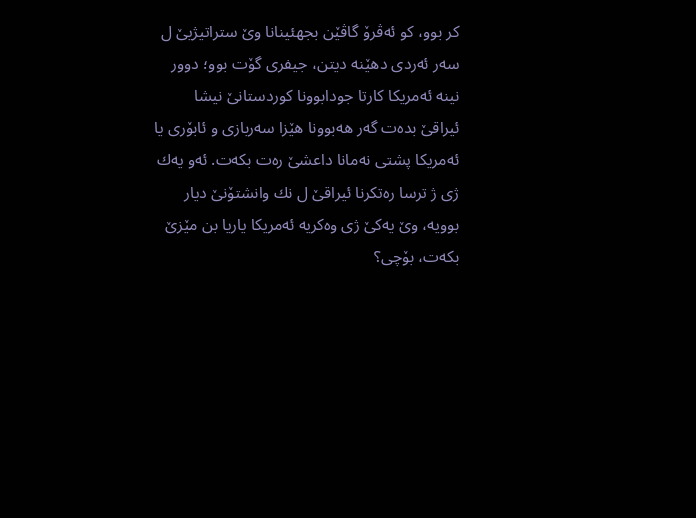كر بوو، كو ئه‌‌ڤرۆ گاڤێن بجهئینانا وێ ستراتیژیێ ل سه‌‌ر ئه‌‌ردى دهێنه‌‌ دیتن، جیفرى گۆت بوو؛ دوور نینه‌‌ ئه‌‌مریكا كارتا جودابوونا كوردستانێ نیشا ئیراقێ بده‌‌ت گه‌‌ر هه‌‌بوونا هێزا سه‌‌ربازى و ئابۆرى یا ئه‌‌مریكا پشتى نه‌‌مانا داعشێ ره‌‌ت بكه‌‌ت. ئه‌‌و یه‌‌ك ژى ژ ترسا ره‌‌تكرنا ئیراقێ ل نك وانشتۆنێ دیار بوویه‌‌، وێ یه‌‌كێ ژى وه‌‌كریه‌‌ ئه‌‌مریكا یاریا بن مێزێ بكه‌‌ت، بۆچى؟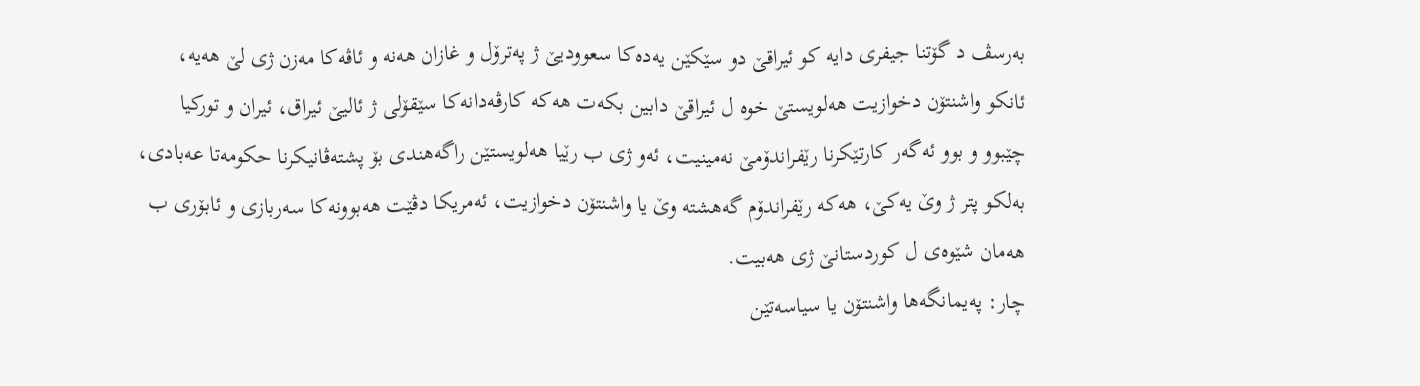به‌‌رسڤ د گۆتنا جیفرى دایه‌‌ كو ئیراقێ دو سێكێن یه‌‌ده‌‌كا سعوودیێ ژ په‌‌ترۆل و غازان هه‌‌نه‌‌ و ئاڤه‌‌كا مه‌‌زن ژى لێ هه‌‌یه‌‌، ئانكو واشنتۆن دخوازیت هه‌‌لویستێ خوه‌‌ ل ئیراقێ دابین بكه‌‌ت هه‌‌كه‌‌ كارڤه‌‌دانه‌‌كا سێقۆلى ژ ئالیێ ئیراق، ئیران و توركیا چێبوو و بوو ئه‌‌گه‌‌ر كارتێكرنا رێفراندۆمێ نه‌‌مینیت، ئه‌‌و ژى ب رێیا هه‌‌لویستێن راگه‌‌هندى بۆ پشته‌‌ڤانیكرنا حكومه‌‌تا عه‌‌بادى، به‌‌لكو پتر ژ وێ یه‌‌كێ، هه‌‌كه‌‌ رێفراندۆم گه‌‌هشته‌‌ وێ یا واشنتۆن دخوازیت، ئه‌‌مریكا دڤێت هه‌‌بوونه‌‌كا سه‌‌ربازى و ئابۆرى ب هه‌‌مان شێوه‌‌ى ل كوردستانێ ژى هه‌‌بیت.
چار: په‌‌یمانگه‌‌ها واشنتۆن یا سیاسه‌‌تێن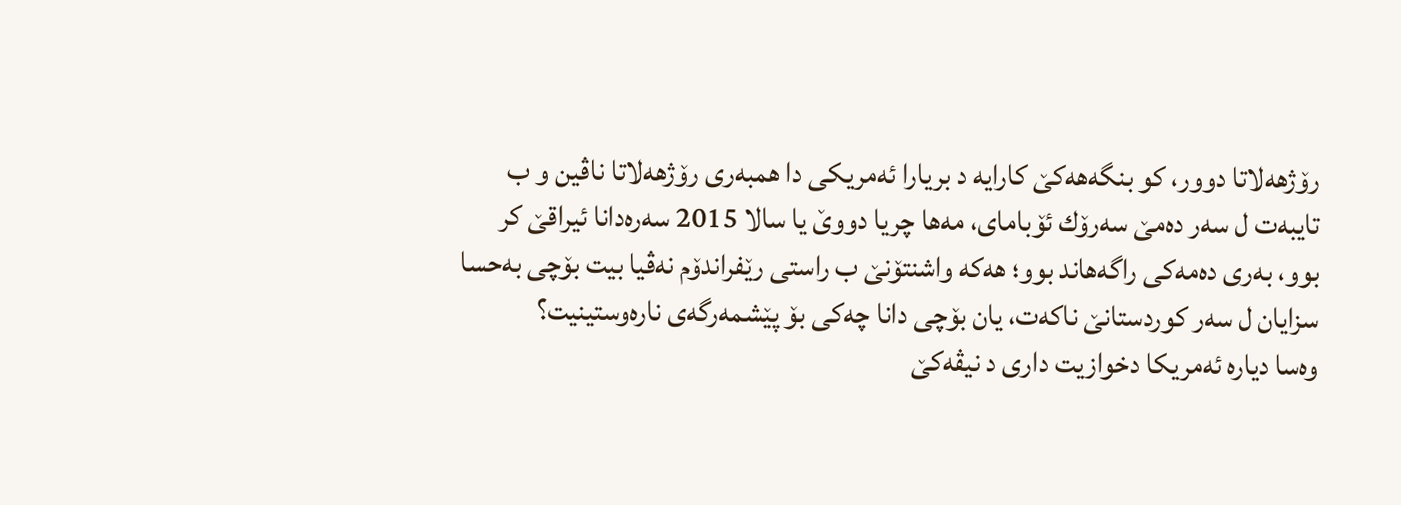رۆژهه‌‌لاتا دوور، كو بنگه‌‌هه‌‌كێ كارایه‌‌ د بریارا ئه‌‌مریكى دا همبه‌‌رى رۆژهه‌‌لاتا ناڤین و ب تایبه‌‌ت ل سه‌‌ر ده‌‌مێ سه‌‌رۆك ئۆباماى، مه‌‌ها چریا دووێ یا سالا 2015 سه‌‌ره‌‌دانا ئیراقێ كر بوو، به‌رى ده‌مه‌كى راگه‌‌هاند بوو؛ هه‌‌كه‌‌ واشنتۆنێ ب راستى رێفراندۆم نه‌‌ڤیا بیت بۆچى به‌‌حسا سزایان ل سه‌‌ر كوردستانێ ناكه‌‌ت، یان بۆچى دانا چه‌‌كى بۆ پێشمه‌‌رگه‌‌ى ناره‌‌وستینیت؟
وه‌سا دیاره‌‌ ئه‌‌مریكا دخوازیت دارى د نیڤه‌‌كێ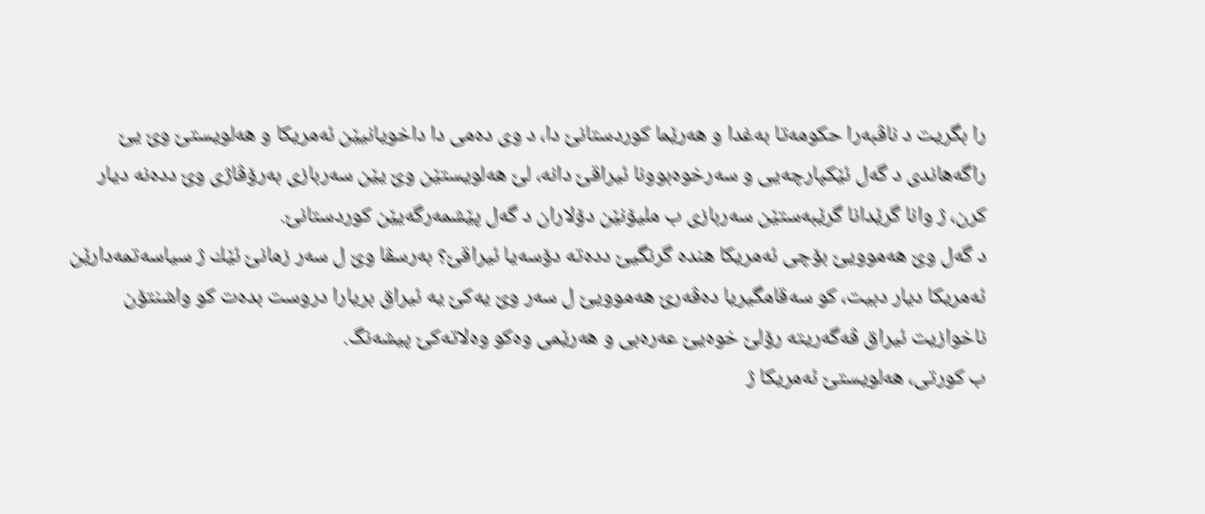را بگریت د ناڤبه‌‌را حكومه‌‌تا به‌‌غدا و هه‌‌رێما كوردستانێ دا، د وى ده‌‌مى دا داخویانیێن ئه‌‌مریكا و هه‌‌لویستێ وێ یێ راگه‌‌هاندى د گه‌‌ل ئێكپارچه‌‌یى و سه‌‌رخوه‌‌بوونا ئیراقێ دانه‌‌، لێ هه‌‌لویستێن وێ یێن سه‌‌ربازى به‌‌رۆڤاژى وێ دده‌‌نه‌‌ دیار كرن، ژ وانا گرێدانا گرێبه‌‌ستێن سه‌‌ربازى ب ملیۆنێن دۆلاران د گه‌‌ل پێشمه‌‌رگه‌‌یێن كوردستانێ.
د گه‌‌ل وێ هه‌‌موویێ بۆچى ئه‌‌مریكا هنده‌‌ گرنگیێ دده‌‌ته‌‌ دۆسه‌‌یا ئیراقێ؟ به‌‌رسڤا وێ ل سه‌‌ر زمانێ ئێك ژ سیاسه‌‌تمه‌‌دارێن ئه‌‌مریكا دیار دبیت، كو سه‌‌قامگیریا ده‌‌ڤه‌‌رێ هه‌‌موویێ ل سه‌‌ر وێ یه‌‌كێ یه‌‌ ئیراق بریارا دروست بده‌‌ت كو واشنتۆن ناخوازیت ئیراق ڤه‌‌گه‌‌ریته‌‌ رۆلێ خوه‌‌یێ عه‌‌ره‌‌بى و هه‌‌رێمى وه‌‌كو وه‌لاته‌كێ پیشه‌نگ.
ب كورتى، هه‌‌لویستێ ئه‌‌مریكا ژ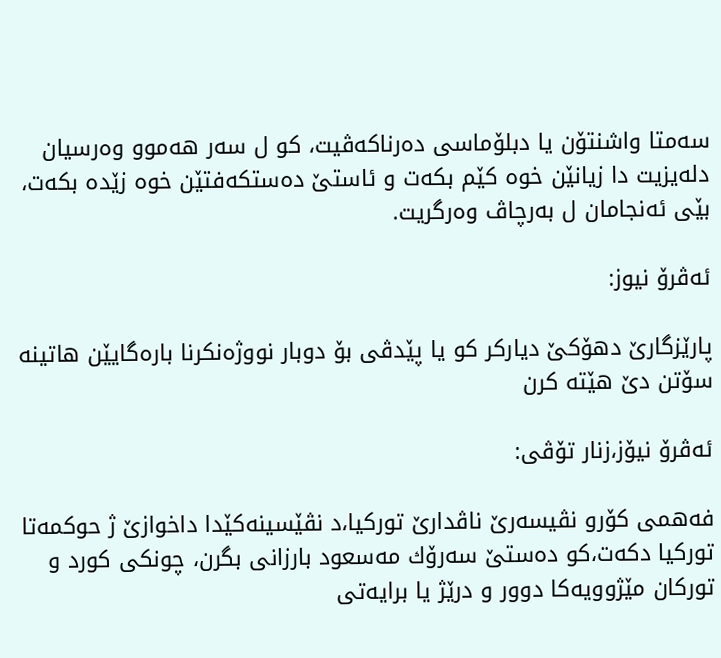سه‌‌متا واشنتۆن یا دبلۆماسى ده‌‌رناكه‌‌ڤیت، كو ل سه‌‌ر هه‌‌موو وه‌‌رسیان دله‌‌یزیت دا زیانێن خوه‌‌ كێم بكه‌‌ت و ئاستێ ده‌‌ستكه‌‌فتێن خوه‌‌ زێده‌‌ بكه‌‌ت، بێى ئه‌‌نجامان ل به‌‌رچاڤ وه‌‌رگریت.

ئه‌ڤرۆ نيوز:

پارێزگارێ دھۆکێ دياركر كو یا پێدڤی بۆ دوبار نووژەنکرنا بارەگایێن ھاتینە سۆتن دێ ھێتە کرن

ئەڤرۆ نیۆز،زنار تۆڤی:

فه‌همی كۆرو نڤیسه‌رێ ناڤدارێ توركیا،د نڤێسینەكێدا داخوازێ ژ حوکمه‌تا توركیا دکەت،کو ده‌ستێ سه‌رۆك مه‌سعود بارزانی بگرن، چونكی‌ كورد و توركان مێژوویه‌كا دوور و درێژ یا برایه‌تی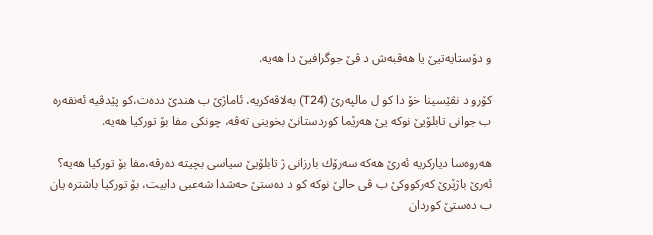و دۆستایه‌تیێ یا هەڤبەش د ڤێ جوگرافیێ ‌دا هه‌یه‌.

كۆرو د‌ نڤێسینا خۆ دا كو ل‌ مالپه‌رێ (T24) بەلاڤەکریە، ئاماژێ ب هندێ ددەت،کو پێدڤیە ئه‌نقەرە ب‌ جوانی تابلۆیێ نوکە یێ هه‌رێما كوردستانێ بخوینی تەڤه‌، چونكی مفا بۆ تورکیا‌ هه‌یه‌.

هەروەسا دیارکریە ئەرێ هەکە سەرۆك بارزانی ژ تابلۆیێ سیاسی بچیته‌ ده‌رڤە،مفا بۆ توركیا هه‌یه‌؟ ئەرێ باژێرێ كه‌ركووكێ ب ڤی حالێ نوکە کو‌ د‌ ده‌ستێ حه‌شدا شه‌عبی دابیت،‌ بۆ توركیا باشتره‌ یان ب ده‌ستێ كوردان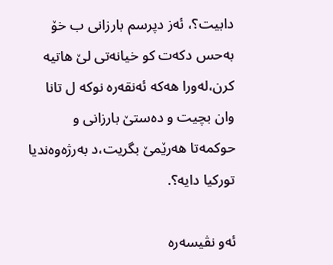دابیت‌؟، ئەز د‌پرسم بارزانی ب خۆ بەحس دکەت کو‌ خیانه‌تی لێ هاتیه کرن‌،لەورا هەکە‌ ئه‌نقه‌رە نوکە ل تانا وان‌ بچیت و ده‌ستێ بارزانی و حوکمه‌تا هه‌رێمێ بگریت،د‌ به‌رژه‌وه‌ندیا تورکیا دایە‌؟.

ئه‌و نڤیسه‌ره‌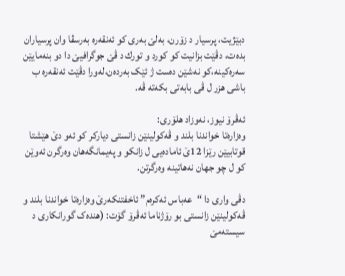دبێژیت، پرسیار د زۆرن، به‌لێ به‌ری کو ئه‌نقەرە بەرسڤا وان پرسیاران بدەت، دڤێت بزانیت کو كورد و تورك د ڤێ جوگرافیێ ‌دا دو بنه‌مایێن سه‌ره‌كینە،کو نەشێن دەست ژ ئێک بەردەن،لەورا دڤێت ئه‌نقەرە ب‌ باشی هزر ل ڤی بابەتی‌ بكەته‌‌ ڤە.

ئەڤرۆ نيوز، نەوزاد ھلۆری:
وەزارەتا خواندنا بلند و ڤەکولینێن زانستی دیارکر کو ئەو دێ ھێشتا قوتابیێن رێزا 12ێ ئامادەیی ل زانکو و پەیمانگەھان وەرگرن ئەوێن کو ل چو جھان نەھاتینە وەرگرتن.

دڤی واری دا “عەباس ئەکرەم” ئاخفتنکەرێ وەزارەتا خواندنا بلند و ڤەکولینێن زانستی بو رۆژناما ئەڤرۆ گۆت: (ھندەک گورانکاری د سیستەمێ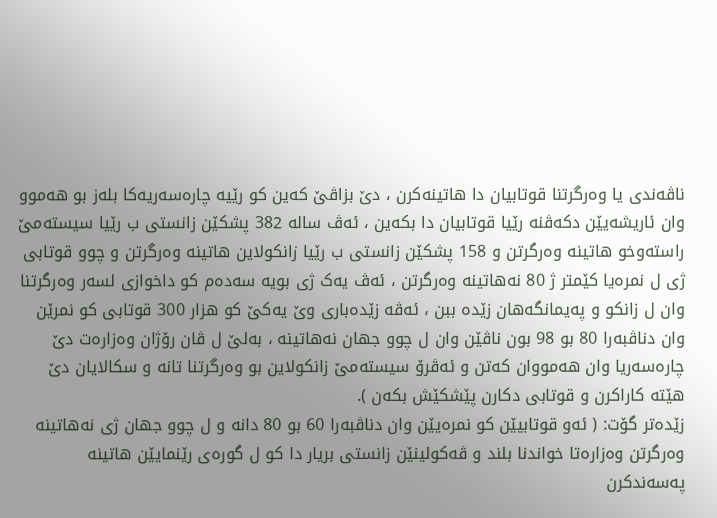ناڤەندی یا وەرگرتنا قوتابیان دا ھاتینەکرن ، دێ بزاڤێ کەین کو رێیە چارەسەریەکا بلەز بو ھەموو وان ئاریشەیێن دکەڤنە رێیا قوتابیان دا بکەین ، ئەڤ سالە 382 پشکێن زانستی ب رێیا سیستەمێ راستەوخو ھاتینە وەرگرتن و 158 پشکێن زانستی ب رێیا زانکولاین ھاتینە وەرگرتن و چوو قوتابی ژی ل نمرەیا کێمتر ژ 80 نەھاتینە وەرگرتن ، ئەڤ یەک ژی بویە سەدەم کو داخوازی لسەر وەرگرتنا وان ل زانکو و پەیمانگەھان زێدە ببن ، ئەڤە زێدەباری وێ یەکێ کو ھزار 300 قوتابی کو نمرێن وان دناڤبەرا 80 بو 98 بون ناڤێن وان ل چوو جھان نەھاتینە ، بەلێ ل ڤان رۆژان وەزارەت دێ چارەسەریا وان ھەمووان کەتن و ئەڤرۆ سیستەمێ زانکولاین بو وەرگرتنا تانە و سکالایان دێ ھێتە کاراکرن و قوتابی دکارن پێشکێش بکەن ).
زێدەتر گۆت: ( ئەو قوتابیێن کو نمرەیێن وان دناڤبەرا 60 بو 80 دانە و ل چوو جھان ژی نەھاتینە وەرگرتن وەزارەتا خواندنا بلند و ڤەکولینێن زانستی بریار دا کو ل گورەی رێنمایێن ھاتینە پەسەندکرن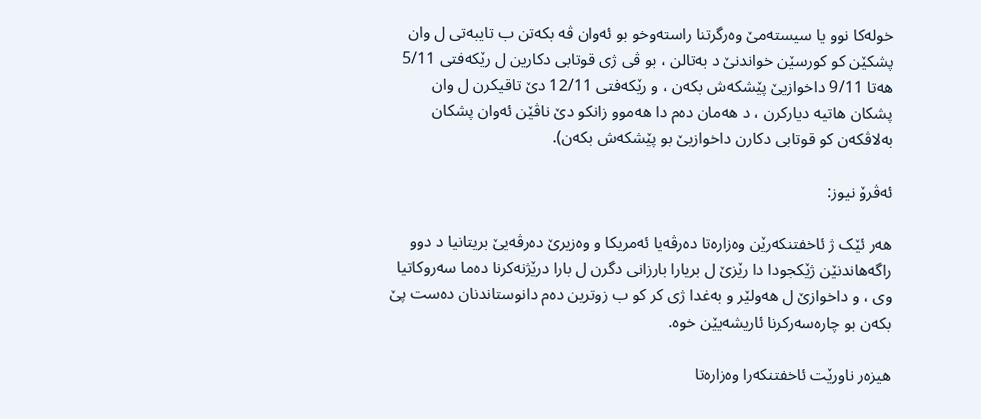خولەکا نوو یا سیستەمێ وەرگرتنا راستەوخو بو ئەوان ڤە بکەتن ب تایبەتی ل وان پشکێن کو کورسێن خواندنێ د بەتالن ، بو ڤی ژی قوتابی دکارین ل رێکەفتی 5/11 ھەتا 9/11 داخوازیێ پێشکەش بکەن ، و رێکەفتی 12/11 دێ تاقیکرن ل وان پشکان ھاتیە دیارکرن ، د ھەمان دەم دا ھەموو زانکو دێ ناڤێن ئەوان پشکان بەلاڤکەن کو قوتابی دکارن داخوازیێ بو پێشکەش بکەن).

ئەڤرۆ نیوز:

ھەر ئێک ژ ئاخفتنکەرێن وەزارەتا دەرڤەیا ئەمریکا و وەزیرێ دەرڤەیێ بریتانیا د دوو راگەھاندنێن ژێکجودا دا رێزێ ل بریارا بارزانی دگرن ل بارا درێژنەکرنا دەما سەروکاتیا وی ، و داخوازێ ل ھەولێر و بەغدا ژی کر کو ب زوترین دەم دانوستاندنان دەست پێ بکەن بو چارەسەرکرنا ئاریشەیێن خوە.

ھیزەر ناورێت ئاخفتنکەرا وەزارەتا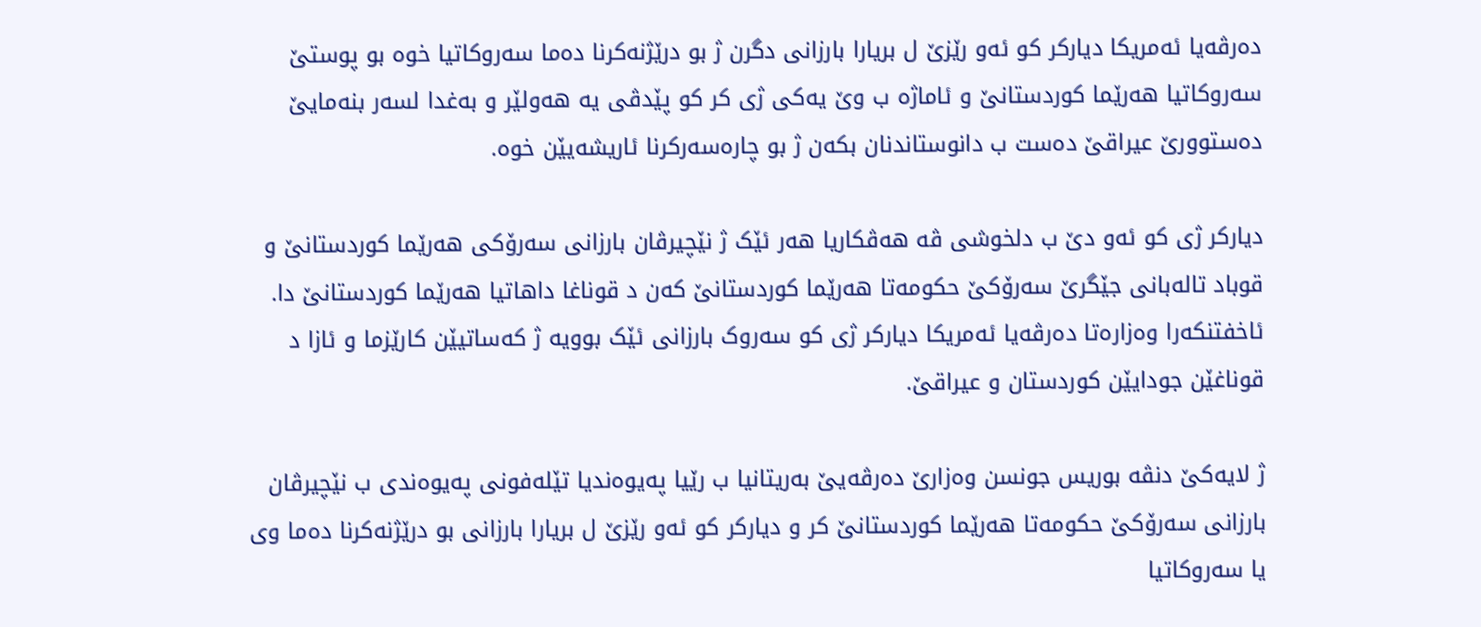دەرڤەیا ئەمریکا دیارکر کو ئەو رێزێ ل بریارا بارزانی دگرن ژ بو درێژنەکرنا دەما سەروکاتیا خوە بو پوستێ سەروکاتیا ھەرێما کوردستانێ و ئاماژە ب وێ یەکی ژی کر کو پێدڤی یە ھەولێر و بەغدا لسەر بنەمایێ دەستوورێ عیراقێ دەست ب دانوستاندنان بکەن ژ بو چارەسەرکرنا ئاریشەیێن خوە.

دیارکر ژی کو ئەو دێ ب دلخوشی ڤە ھەڤکاریا ھەر ئێک ژ نێچیرڤان بارزانی سەرۆکی ھەرێما کوردستانێ و قوباد تالەبانی جێگرێ سەرۆکێ حکومەتا ھەرێما کوردستانێ کەن د قوناغا داھاتیا ھەرێما کوردستانێ دا.
ئاخفتنکەرا وەزارەتا دەرڤەیا ئەمریکا دیارکر ژی کو سەروک بارزانی ئێک بوویە ژ کەساتیێن کارێزما و ئازا د قوناغێن جودایێن کوردستان و عیراقێ.

ژ لایەکێ دنڤە بوریس جونسن وەزارێ دەرڤەیێ بەریتانیا ب رێیا پەیوەندیا تێلەفونی پەیوەندی ب نێچیرڤان بارزانی سەرۆکێ حکومەتا ھەرێما کوردستانێ کر و دیارکر کو ئەو رێزێ ل بریارا بارزانی بو درێژنەکرنا دەما وی یا سەروکاتیا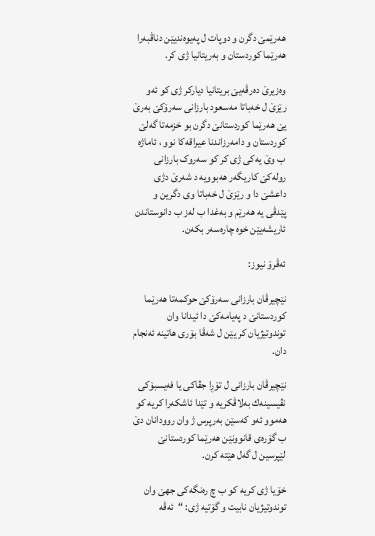ھەرێمێ دگرن و دوپات ل پەیوەندیێن دناڤبەرا ھەرێما کوردستان و بەریتانیا ژی کر.

وەزیرێ دەرڤەیێ بریتانیا دیارکر ژی کو ئەو رێزێ ل خەباتا مەسعود بارزانی سەرۆکێ بەرێ یێ ھەرێما کوردستانێ دگرن بو خزمەتا گەلێ کوردستان و دامەرزاندنا عیراقەکا نوو ، ئاماژە ب وێ یەکی ژی کر کو سەروک بارزانی رولەکێ کاریگەر ھەبوویە د شەرێ دژی داعشێ دا و رێزێ ل خەباتا وی دگرین و پێدڤی یە ھەرێم و بەغدا ب لەز ب دانوستاندن ئاریشەیێن خوە چارەسەر بکەن.

ئه‌ڤرۆ نيوز:

نێچيرڤان بارزانى سه‌رۆكێ حوكمه‌تا هه‌رێما كوردستانێ د په‌يامه‌كێ دا ئيدانا وان توندوتيژيان كر يێن ل شه‌ڤا بۆرى هاتينه‌ ئه‌نجام دان.

نێچيرڤان بارزانى ل تۆڕا جڤاكى يا فه‌يسبۆكى نڤيسينه‌ك به‌لاڤكريه‌ و تێدا ئاشكه‌را كريه‌ كو هه‌موو ئه‌و كه‌سێن به‌رپرس ژ وان روودانان دێ ب گۆره‌ى قانوونێن هه‌رێما كوردستانێ لێپرسين ل گه‌ل هێته‌ كرن.

خۆيا ژى كريه‌ كو ب چ ره‌نگه‌كى جهێ وان توندوتيژيان نابيت و گۆتيه‌ ژى: “ئه‌ڤه‌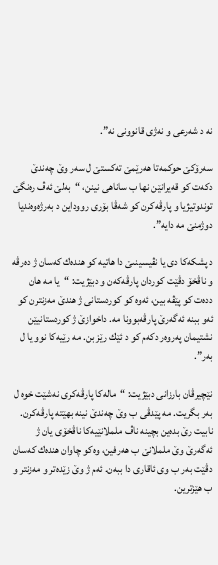نه‌ د شه‌رعى و نه‌ژى قانوونى نه‌”.

سه‌رۆكێ حوكمه‌تا هه‌رێمێ ته‌كستێ ل سه‌ر وێ چه‌ندێ دكه‌ت كو قه‌يرانێن نها ب ساناهى نينن، “به‌لێ ئه‌ڤ ره‌نگێ توندوتيژيا و پارڤه‌كرن كو شه‌ڤا بۆرى رووداين د به‌رژه‌وه‌نديا دوژمنێ مه‌ دايه‌”.

د پشكه‌كا دى يا نڤيسينىێ دا هاتيه‌ كو هنده‌ك كه‌سان ژ ده‌رڤه‌ و ناڤخۆ دڤێت كوردان پارڤه‌كه‌ن و دبێژيت: “يا مه‌ هان دده‌ت كو پێڤه‌ بين، ئه‌وه‌ كو كوردستانى ژ هندێ مه‌زنترن كو ئه‌و ببنه‌ ئه‌گه‌رێ پارڤه‌بوونا مه‌. داخوازێ ژ كوردستانيێن نشتيمان په‌روه‌ر دكه‌م كو د ئێك رێز بن. مه‌ رێيه‌كا نوو يا ل به‌ر”.

نێچيرڤان بارزانى دبێژيت: “ماله‌كا پارڤه‌كرى نه‌شێت خوه‌ ل به‌ر بگريت. مه‌ پێدڤى ب وێ چه‌ندێ نينه‌ بهێته‌ پارڤه‌كرن. نابيت رێ بده‌ين بچينه‌ ناڤ ململانێيه‌كا ناڤخۆى يان ژ ئه‌گه‌رێ وێ ململانێ ب هه‌رفين، وه‌كو چاوان هنده‌ك كه‌سان دڤێت به‌ر ب وى ئاقارى دا ببه‌ن. ئه‌م ژ وێ زێده‌تر و مه‌زنتر و ب هێزترين.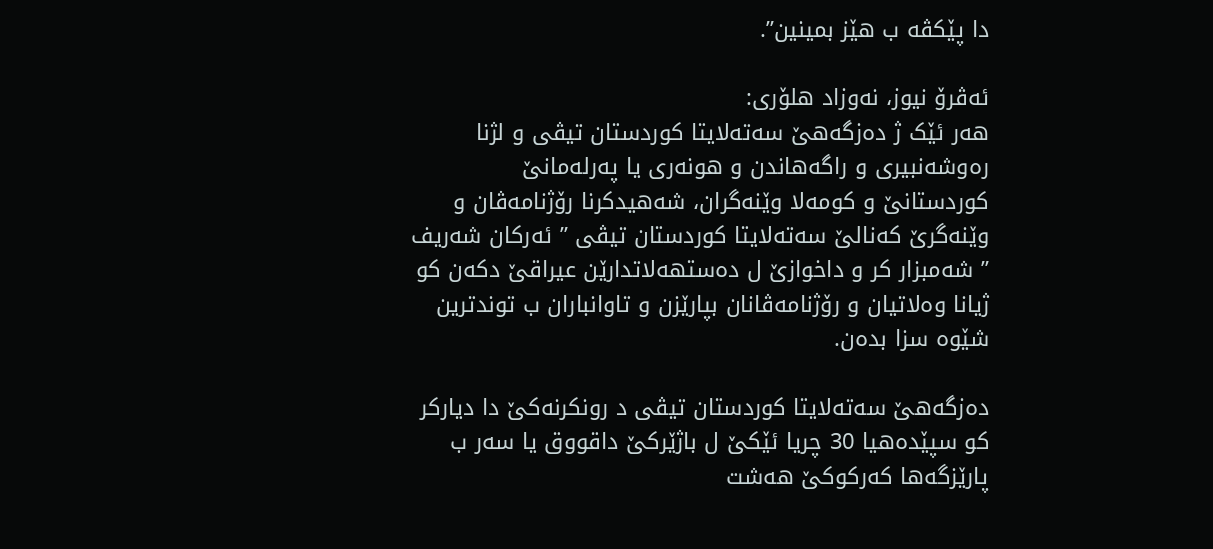دا پێكڤه‌ ب هێز بمينين”.

ئەڤرۆ نيوز، نەوزاد ھلۆری:
ھەر ئێک ژ دەزگەھێ سەتەلایتا کوردستان تیڤی و لژنا رەوشەنبیری و راگەھاندن و ھونەری یا پەرلەمانێ کوردستانێ و کومەلا وێنەگران، شەھیدکرنا رۆژنامەڤان و وێنەگرێ کەنالێ سەتەلایتا کوردستان تیڤی ” ئەرکان شەریف ” شەمبزار کر و داخوازێ ل دەستھەلاتدارێن عیراقێ دکەن کو ژیانا وەلاتیان و رۆژنامەڤانان بپارێزن و تاوانباران ب توندترین شێوە سزا بدەن.

دەزگەھێ سەتەلایتا کوردستان تیڤی د رونکرنەکێ دا دیارکر کو سپێدەھیا 30 چریا ئێکێ ل باژێرکێ داقووق یا سەر ب پارێزگەھا کەرکوکێ ھەشت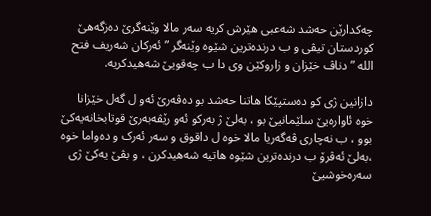چەکدارێن حەشد شەعبی ھێرش کریە سەر مالا وێنەگرێ دەزگەھێ کوردستان تیڤی و ب درندەترین شێوە وێنەگر ” ئەرکان شەریف فتح اللە ” دناڤ خێزان و زاروکێن وی دا ب چەقویێ شەھیدکریە.

دازانین ژی کو دەستپێکا ھاتنا حەشد بو دەڤەرێ ئەو ل گەل خێزانا خوە ئاوارەیێ سلێمانیێ بو ، بەلێ ژ بەرکو ئەو رێڤەبەرێ قوتابخانەیەکێ بوو ، ب نەچاری ڤەگەریا مالا خوە ل داقوق و سەر ئەرک و دەواما خوە ،بەلێ ئەڤرۆ ب درندەترین شێوە ھاتیە شەھیدکرن ، و بڤێ یەکێ ژی سەرەخوشیێ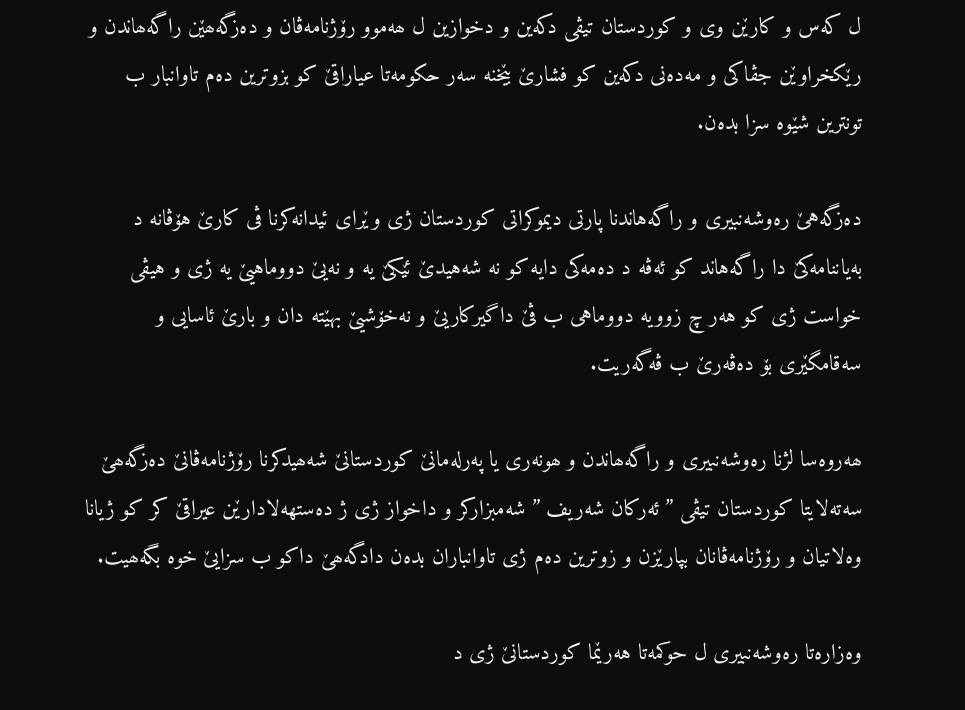ل کەس و کارێن وی و کوردستان تیڤی دکەین و دخوازین ل ھەموو رۆژنامەڤان و دەزگەھێن راگەھاندن و رێکخراوێن جڤاکی و مەدەنی دکەین کو فشارێ بێخنە سەر حکومەتا عیاراقێ کو بزوترین دەم تاوانبار ب تونترین شێوە سزا بدەن.

ده‌زگه‌هێ ره‌وشه‌نبيرى و راگه‌هاندنا پارتى ديموكراتى كوردستان ژى وێراى ئيدانه‌كرنا ڤى كارێ هۆڤانه‌ د به‌ياننامه‌كێ دا راگه‌هاند كو ئه‌ڤه‌ د ده‌مه‌كى دايه‌ كو نه‌ شه‌هيدێ ئێكێ يه‌ و نه‌يێ دووماهيێ يه‌ ژى و هيڤى خواست ژى كو هه‌ر چ زوويه‌ دووماهى ب ڤێ داگيركاريێ و نه‌خۆشيێ بهێته‌ دان و بارێ ئاسايى و سه‌قامگێرى بۆ ده‌ڤه‌رێ ب ڤه‌گه‌ريت.

ھەروەسا لژنا رەوشەنبیری و راگەھاندن و ھونەری یا پەرلەمانێ کوردستانێ شەھیدکرنا رۆژنامەڤانێ دەزگەھێ سەتەلایتا کوردستان تیڤی ” ئەرکان شەریف ” شەمبزارکر و داخواز ژی ژ دەستھەلادارێن عیراقێ کر کو ژیانا وەلاتیان و رۆژنامەڤانان بپارێزن و زوترین دەم ژی تاوانباران بدەن دادگەھێ داکو ب سزایێ خوە بگەھیت.

وه‌زاره‌تا ره‌وشه‌نبيرى ل حوكمه‌تا هه‌رێما كوردستانێ ژى د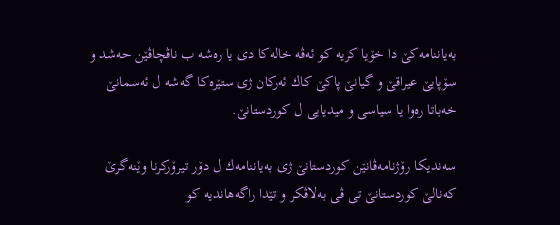به‌ياننامه‌كێ دا خۆيا كريه‌ كو ئه‌ڤه‌ خاله‌كا دى يا ره‌شه‌ ب ناڤچاڤێن حه‌شد و سۆپايێ عيراقێ و گيانێ پاكێ كاك ئه‌ركان ژى ستێره‌كا گه‌شه‌ ل ئه‌سمانێ خه‌باتا ره‌وا يا سياسى و ميديايى ل كوردستانێ.

سه‌نديكا رۆژنامه‌ڤانێن كوردستانێ ژى به‌ياننامه‌ك ل دۆر تيرۆركرنا وێنه‌گرێ كه‌نالێ كوردستانێ تى ڤى به‌لاڤكر و تێدا راگه‌هانديه‌ كو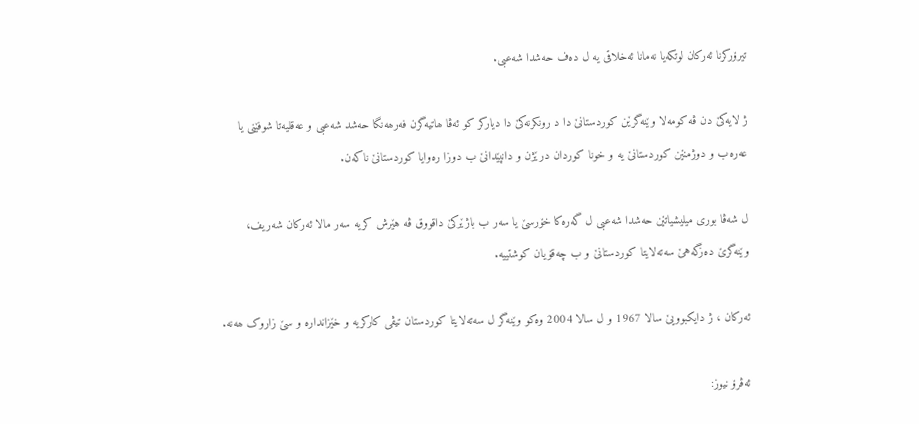تيرۆركرنا ئه‌ركان لوتكه‌يا نه‌مانا ئه‌خلاقى يه‌ ل ده‌ف حه‌شدا شه‌عبى.

ژ لایەکێ دن ڤە کومەلا وێنەگرێن کوردستانێ دا د رونکرنەکێ دا دیارکر کو ئەڤا ھاتیەگرن فەرھەنگا حەشد شەعبی و عەقلیەتا شوفێنی یا عەرەب و دوژمنێن کوردستانێ یە و خونا کوردان درێژن و دانپێدانێ ب دوزا رەوایا کوردستانێ ناکەن.

ل شه‌ڤا بوری میلیشیاتێن حه‌شدا شه‌عبی ل‌ گه‌رەکا خۆرسێ یا سه‌ر ب باژێرکێ‌ داقووق ڤە هێرش کریه‌ سه‌ر مالا ئه‌ركان شه‌ریف، وێنه‌گرێ ده‌زگەهێ سه‌ته‌لایتا كوردستانێ و ب ‌چه‌قۆیان کوشتییە‌.

ئەرکان ، ژ دایکبوویێ سالا 1967 و ل سالا 2004 وەکو وێنەگر ل سەتەلایتا کوردستان تیڤی کارکریە و خێزاندارە و سێ زاروک ھەنە.

ئه‌ڤرۆ نيوز: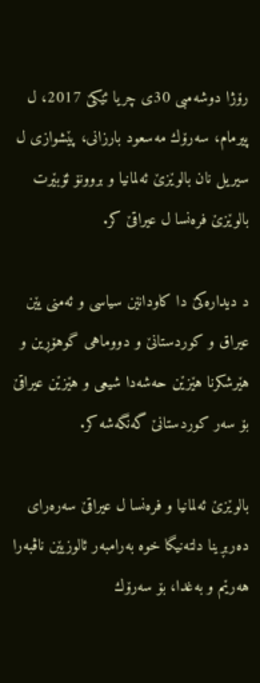رۆژا دوشه‌مبى 30ى چريا ئێكێ 2017، ل پيرمام، سه‌رۆك مه‌سعود بارزانى، پێشوازى ل سيريل نان بالوێزێ ئه‌لمانيا و بروونۆ ئۆبێرت بالوێزێ فره‌نسا ل عيراقێ كر.

د ديداره‌كێ دا كاودانێن سياسى و ئه‌منى يێن عيراق و كوردستانێ و دووماهى گوهۆڕين و هێرشكرنا هێزێن حه‌شه‌دا شيعى و هێزێن عيراقێ بۆ سه‌ر كوردستانێ گه‌نگه‌شه‌ كر.

بالوێزێ ئه‌لمانيا و فره‌نسا ل عيراقێ سه‌ره‌راى ده‌ربڕينا دلته‌نيگا خوه‌ به‌رامبه‌ر ئالوزيێن ناڤبه‌را هه‌رێم و به‌غدا، بۆ سه‌رۆك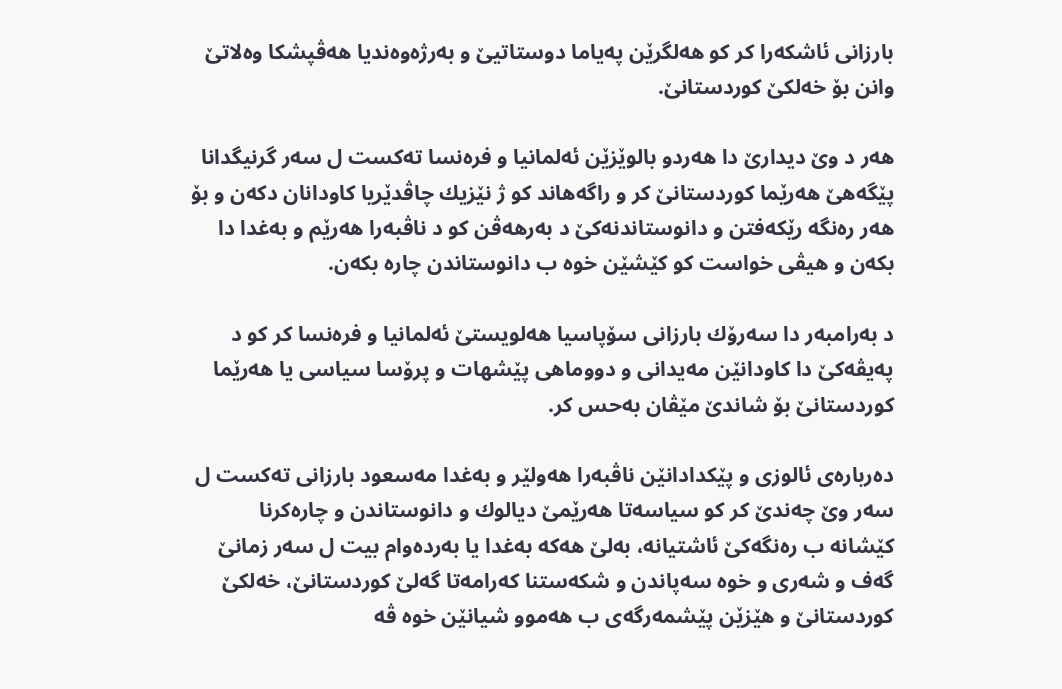بارزانى ئاشكه‌را كر كو هه‌لگرێن په‌ياما دوستاتيێ و به‌رژه‌وه‌نديا هه‌ڤپشكا وه‌لاتێ وانن بۆ خه‌لكێ كوردستانێ.

هه‌ر د وێ ديدارێ دا هه‌ردو بالوێزێن ئه‌لمانيا و فره‌نسا ته‌كست ل سه‌ر گرنيگدانا پێگه‌هێ هه‌رێما كوردستانێ كر و راگه‌هاند كو ژ نێزيك چاڤدێريا كاودانان دكه‌ن و بۆ هه‌ر ره‌نگه‌ رێكه‌فتن و دانوستاندنه‌كێ د به‌رهه‌ڤن كو د ناڤبه‌را هه‌رێم و به‌غدا دا بكه‌ن و هيڤى خواست كو كێشێن خوه‌ ب دانوستاندن چاره‌ بكه‌ن.

د به‌رامبه‌ر دا سه‌رۆك بارزانى سۆپاسيا هه‌لويستێ ئه‌لمانيا و فره‌نسا كر كو د په‌يڤه‌كێ دا كاودانێن مه‌يدانى و دووماهى پێشهات و پرۆسا سياسى يا هه‌رێما كوردستانێ بۆ شاندێ مێڤان به‌حس كر.

ده‌رباره‌ى ئالوزى و پێكدادانێن ناڤبه‌را هه‌ولێر و به‌غدا مه‌سعود بارزانى ته‌كست ل سه‌ر وێ چه‌ندێ كر كو سياسه‌تا هه‌رێمێ ديالوك و دانوستاندن و چاره‌كرنا كێشانه‌ ب ره‌نگه‌كێ ئاشتيانه‌، به‌لێ هه‌كه‌ به‌غدا يا به‌رده‌وام بيت ل سه‌ر زمانێ گه‌ف و شه‌رى و خوه‌ سه‌پاندن و شكه‌ستنا كه‌رامه‌تا گه‌لێ كوردستانێ، خه‌لكێ كوردستانێ و هێزێن پێشمه‌رگه‌ى ب هه‌موو شيانێن خوه‌ ڤه‌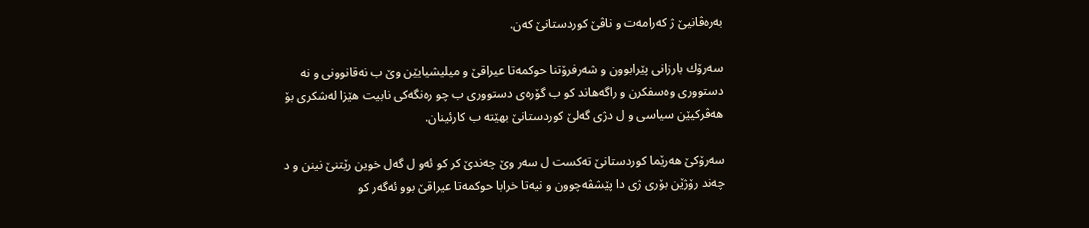به‌ره‌ڤانيێ ژ كه‌رامه‌ت و ناڤێ كوردستانێ كه‌ن.

سه‌رۆك بارزانى پێرابوون و شه‌رفرۆتنا حوكمه‌تا عيراقێ و ميليشيايێن وێ ب نه‌قانوونى و نه‌ دستوورى وه‌سفكرن و راگه‌هاند كو ب گۆره‌ى دستوورى ب چو ره‌نگه‌كى نابيت هێزا له‌شكرى بۆ هه‌ڤركيێن سياسى و ل دژى گه‌لێ كوردستانێ بهێته‌ ب كارئينان.

سه‌رۆكێ هه‌رێما كوردستانێ ته‌كست ل سه‌ر وێ چه‌ندێ كر كو ئه‌و ل گه‌ل خوين رێتنێ نينن و د چه‌ند رۆژێن بۆرى ژى دا پێشڤه‌چوون و نيه‌تا خرابا حوكمه‌تا عيراقێ بوو ئه‌گه‌ر كو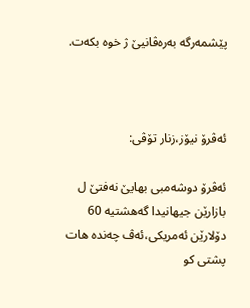پێشمه‌رگه‌ به‌ره‌ڤانيێ ژ خوه‌ بكه‌ت.



ئەڤرۆ نیۆز،زنار تۆڤی:

ئەڤرۆ دوشەمبی بهایێ نەفتێ ل بازارێن جیهانیدا گەهشتیە 60 دۆلارێن ئەمریکی‌،ئەڤ چەندە هات پشتی کو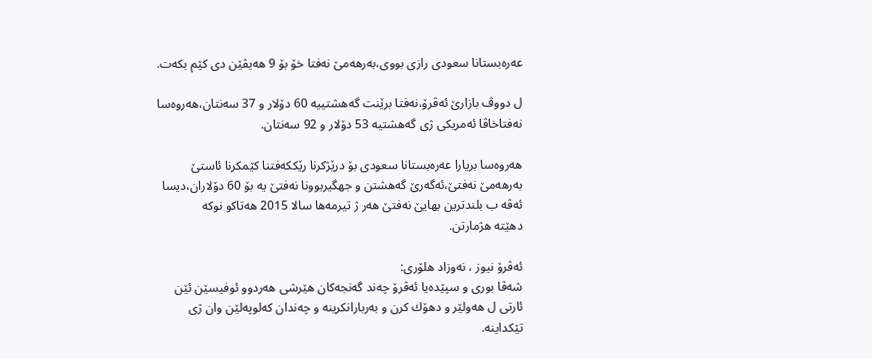عە‌ره‌بستانا سعودی رازی بووی،‌به‌رهه‌مێ نەفتا خۆ بۆ 9 هەیڤێن دی کێم بکەت.

ل دووڤ بازارێ ئه‌ڤرۆ،نەفتا برێنت گه‌هشتییه‌ 60 دۆلار و 37 سه‌نتان،هەروەسا نەفتاخاڤا ئەمریکی ژی گەهشتیە 53 دۆلار و 92 سه‌نتان.

هەروەسا بریارا عە‌ره‌بستانا سعودی بۆ درێژكرنا رێككه‌فتنا كێمكرنا ئاستێ به‌رهه‌مێ نەفتێ،ئه‌گه‌رێ گەهشتن و جهگیربوونا نەفتێ یە بۆ 60 دۆلاران،دیسا ئەڤە ب بلندترین بهایێ نەفتێ هەر ژ تیرمه‌ها سالا 2015 هەتاکو نوکە دهێته‌ ‌هژمارتن.

ئه‌ڤرۆ نیوز ، نه‌وزاد هلۆرى:
شه‌ڤا بورى و سپێده‌یا ئه‌ڤرۆ چه‌ند گه‌نجه‌كان هێرشى هه‌ردوو ئوفیسێن ئێن ئارتى ل هه‌ولێر و دهۆك كرن و به‌ربارانكرینه‌ و چه‌ندان كه‌لوپه‌لێن وان ژى تێكداینه‌.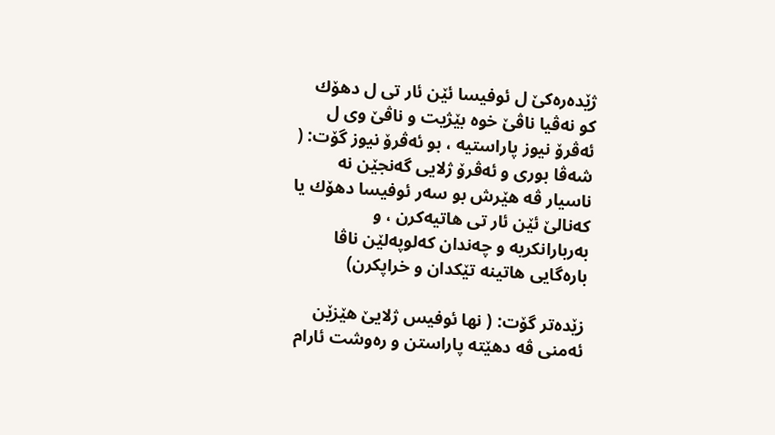ژێده‌ره‌كێ ل ئوفیسا ئێن ئار تى ل دهۆك كو نه‌ڤیا ناڤێ خوه‌ بێژیت و ناڤێ وى ل ئه‌ڤرۆ نیوز پاراستیه‌ ، بو ئه‌ڤرۆ نیوز گۆت: ( شه‌ڤا بورى و ئه‌ڤرۆ ژلایى گه‌نجێن نه‌ ناسیار ڤه‌ هێرش بو سه‌ر ئوفیسا دهۆك یا كه‌نالێ ئێن ئار تى هاتیه‌كرن ، و به‌ربارانكریه‌ و چه‌ندان كه‌لوپه‌لێن ناڤا باره‌گایى هاتینه‌ تێكدان و خراپكرن)

زێده‌تر گۆت: ( نها ئوفیس ژلایێ هێزێن ئه‌منى ڤه‌ دهێته‌ پاراستن و ره‌وشت ئارام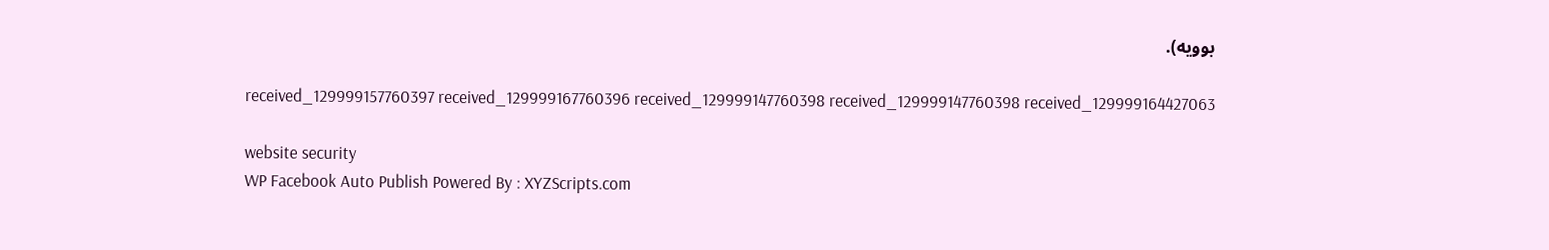بوویه‌).

received_129999157760397 received_129999167760396 received_129999147760398 received_129999147760398 received_129999164427063

website security
WP Facebook Auto Publish Powered By : XYZScripts.com